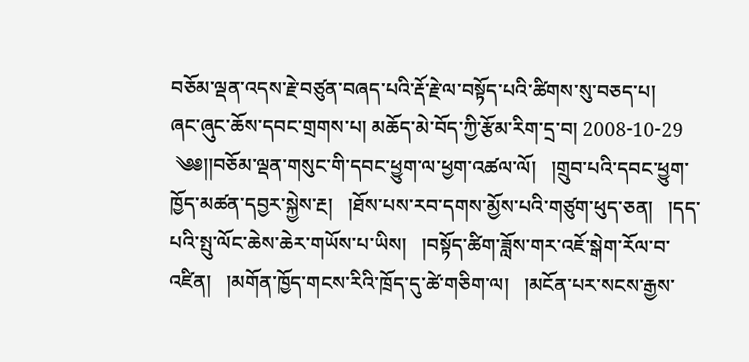བཅོམ་ལྡན་འདས་རྗེ་བཙུན་བཞད་པའི་རྡོ་རྗེ་ལ་བསྟོད་པའི་ཚིགས་སུ་བཅད་པ།
ཞང་ཞུང་ཆོས་དབང་གྲགས་པ། མཆོད་མེ་བོད་ཀྱི་རྩོམ་རིག་དྲ་བ། 2008-10-29
 ༄༅།།བཅོམ་ལྡན་གསུང་གི་དབང་ཕྱུག་ལ་ཕྱག་འཚལ་ལོ།   །གྲུབ་པའི་དབང་ཕྱུག་ཁྱོད་མཚན་དབྱར་སྐྱེས་རྔ།   །ཐོས་པས་རབ་དགས་མྱོས་པའི་གཙུག་ཕུད་ཅན།   །དད་པའི་སྤུ་ལོང་ཆེས་ཆེར་གཡོས་པ་ཡིས།   །བསྟོད་ཚིག་ཟློས་གར་འཇོ་སྒེག་རོལ་བ་འཛིན།   །མགོན་ཁྱོད་གངས་རིའི་ཁྲོད་དུ་ཚེ་གཅིག་ལ།   །མངོན་པར་སངས་རྒྱས་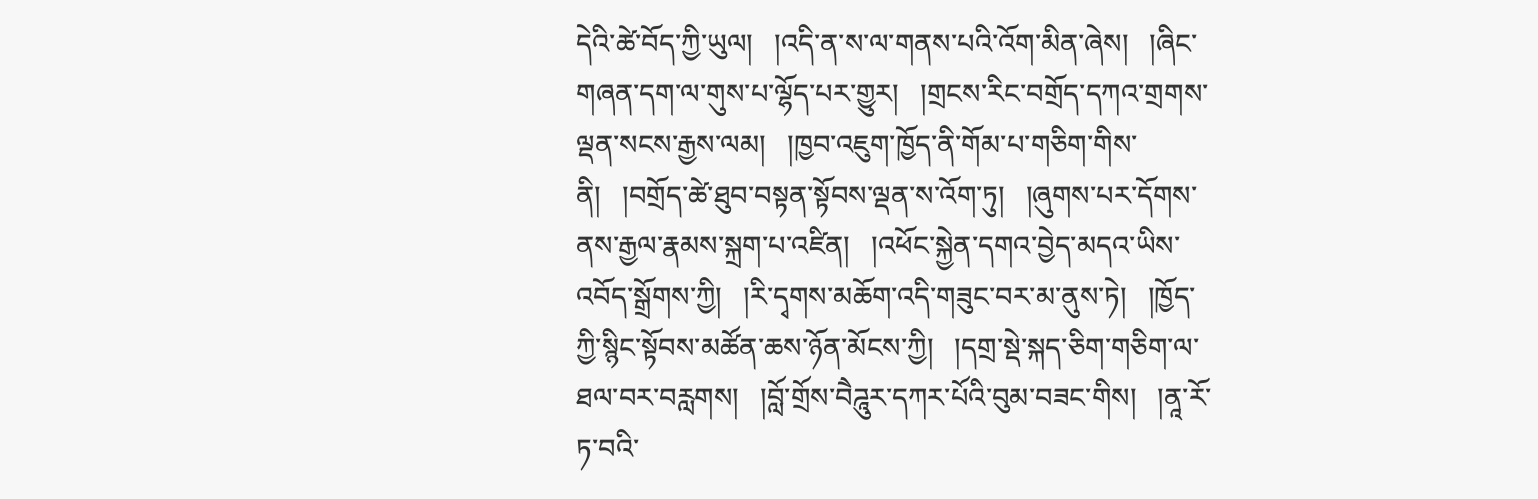དེའི་ཚེ་བོད་ཀྱི་ཡུལ།   །འདི་ན་ས་ལ་གནས་པའི་འོག་མིན་ཞེས།   །ཞིང་གཞན་དག་ལ་གུས་པ་ལྷོད་པར་གྱུར།   །གྲངས་རིང་བགྲོད་དཀའ་གྲགས་ལྡན་སངས་རྒྱས་ལམ།   །ཁྱབ་འཇུག་ཁྱོད་ནི་གོམ་པ་གཅིག་གིས་ནི།   །བགྲོད་ཚེ་ཐུབ་བསྟན་སྟོབས་ལྡན་ས་འོག་ཏུ།   །ཞུགས་པར་དོགས་ནས་རྒྱལ་རྣམས་སྐྲག་པ་འཛིན།   །འཕོང་སྐྱེན་དགའ་བྱེད་མདའ་ཡིས་འབོད་སྒྲོགས་ཀྱི།   །རི་དྭགས་མཆོག་འདི་གཟུང་བར་མ་ནུས་ཏེ།   །ཁྱོད་ཀྱི་སྙིང་སྟོབས་མཚོན་ཆས་ཉོན་མོངས་ཀྱི།   །དགྲ་སྡེ་སྐད་ཅིག་གཅིག་ལ་ཐལ་བར་བརླགས།   །བློ་གྲོས་བཻཌཱུར་དཀར་པོའི་བུམ་བཟང་གིས།   །ནཱ་རོ་ཏ་བའི་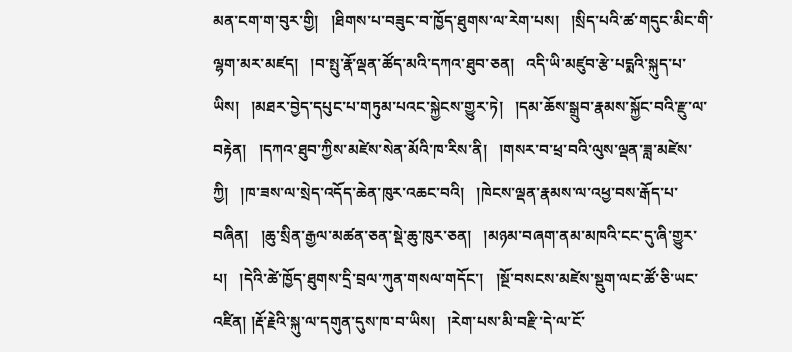མན་ངག་ག་བུར་གྱི།   །ཐིགས་པ་བཟུང་བ་ཁྱོད་ཐུགས་ལ་རེག་པས།   །སྲིད་པའི་ཚ་གདུང་མིང་གི་ལྷག་མར་མཛད།   །བ་སྤུ་རྣོ་ལྡན་ཚོད་མའི་དཀའ་ཐུབ་ཅན།   འདི་ཡི་མཛུབ་རྩེ་པདྨའི་སྐུད་པ་ཡིས།   །མཐར་བྱེད་དཔུང་པ་གཏུམ་པའང་སྐྱེངས་གྱུར་ཏེ།   །དམ་ཆོས་སྒྲུབ་རྣམས་སྐྱོང་བའི་རྫུ་ལ་བརྟེན།   །དཀའ་ཐུབ་ཀྱིས་མཛེས་སེན་མོའི་ཁ་རིས་ནི།   །གསར་བ་ཕྲ་བའི་ལུས་ལྡན་ཟླ་མཛེས་ཀྱི།   །ཁ་ཟས་ལ་སྲེད་འདོད་ཆེན་ཁུར་འཆང་བའི།   །ཁེངས་ལྡན་རྣམས་ལ་འཕྱ་བས་རྒོད་པ་བཞིན།   །ཆུ་སྲིན་རྒྱལ་མཚན་ཅན་སྡེ་ཆུ་ཁུར་ཅན།   །མཉམ་བཞག་ནམ་མཁའི་ངང་དུ་ཞི་གྱུར་པ།   །དེའི་ཚེ་ཁྱོད་ཐུགས་དྲི་བྲལ་ཀུན་གསལ་གདོང་།   །སྔོ་བསངས་མཛེས་སྡུག་ལང་ཚོ་ཅི་ཡང་འཛིན། །རྡོ་རྗེའི་སྐུ་ལ་དགུན་དུས་ཁ་བ་ཡིས།   །རེག་པས་མི་བརྫི་དེ་ལ་ངོ་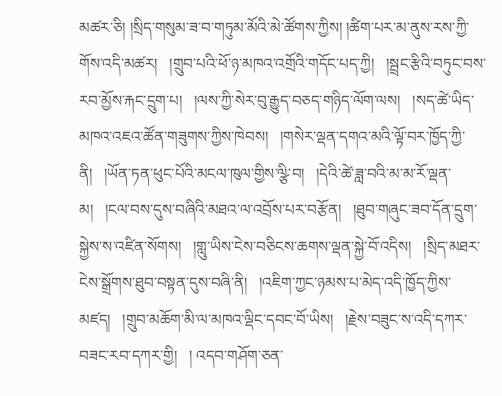མཚར་ཅི། །སྲིད་གསུམ་ཟ་བ་གཏུམ་མོའི་མེ་ཚོགས་ཀྱིས། །ཚིག་པར་མ་ནུས་རས་ཀྱི་གོས་འདི་མཚར།   །གྲུབ་པའི་ཕོ་ཉ་མཁའ་འགྲོའི་གདོང་པད་ཀྱི།   །སྦྲང་རྩིའི་བཏུང་བས་རབ་མྱོས་རྐང་དྲུག་པ།   །ལས་ཀྱི་སེར་བུ་རྒྱུད་བཅད་གཉིད་ལོག་ལས།   །སད་ཚེ་ཡིད་མཁའ་འཇའ་ཚོན་གཟུགས་ཀྱིས་ཁེབས།   །གསེར་ལྡན་དགའ་མའི་ལྟོ་བར་ཁྱོད་ཀྱི་ནི།   །ཡོན་ཏན་ཕུང་པོའི་མངལ་ཁུལ་གྱིས་ལྩི་བ།   །དེའི་ཚེ་ཟླ་བའི་མ་མ་རོ་ལྡན་མ།   །ངལ་བས་དུས་བཞིའི་མཐའ་ལ་འབྲོས་པར་བརྩོན།   །ཐུབ་གཞུང་ཟབ་དོན་དྲུག་སྐྱེས་ས་འཛིན་སོགས།   །གླུ་ཡིས་ངེས་བཅིངས་ཆགས་ལྡན་སྐྱེ་བོ་འདིས།   །སྲིད་མཐར་ངེས་སྒྲོགས་ཐུབ་བསྟན་དུས་བཞི་ནི།   །འཇིག་ཀྱང་ཉམས་པ་མེད་འདི་ཁྱོད་ཀྱིས་མཛད།   །གྲུབ་མཆོག་མི་ལ་མཁའ་ལྡིང་དབང་བོ་ཡིས།   །རྗེས་བཟུང་ས་འདི་དཀར་བཟང་རབ་དཀར་གྱི།   ། འདབ་གཤོག་ཅན་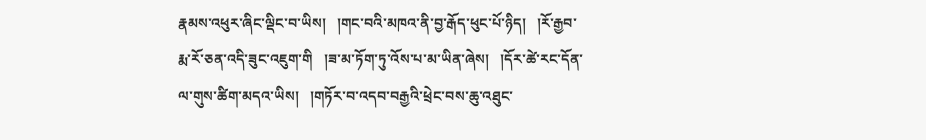རྣམས་འཕུར་ཞིང་ལྡིང་བ་ཡིས།   །གང་བའི་མཁའ་ནི་བྱ་རྒོད་ཕུང་པོ་ཉིད།   །རོ་རྒྱབ་རྨ་རོ་ཅན་འདི་ཟུང་འཇུག་གི   །ཟ་མ་ཏོག་ཏུ་འོས་པ་མ་ཡིན་ཞེས།   །དོར་ཚེ་རང་དོན་ལ་གུས་ཚིག་མདའ་ཡིས།   །གཏོར་བ་འདབ་བརྒྱའི་ཕྲེང་བས་ཆུ་འཐུང་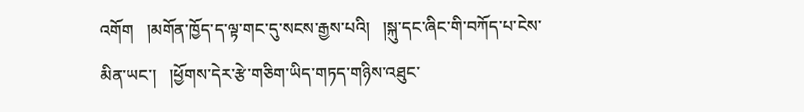འགོག   །མགོན་ཁྱོད་ད་ལྟ་གང་དུ་སངས་རྒྱས་པའི།   །སྐུ་དང་ཞིང་གི་བཀོད་པ་ངེས་མིན་ཡང་།   །ཕྱོགས་དེར་རྩེ་གཅིག་ཡིད་གཏད་གཉིས་འཐུང་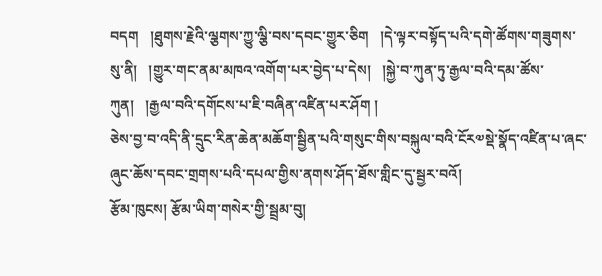བདག   །ཐུགས་རྗེའི་ལྕགས་ཀྱུ་ལྕི་བས་དབང་གྱུར་ཅིག   །དེ་ལྟར་བསྟོད་པའི་དགེ་ཚོགས་གཟུགས་སུ་ནི།   །གྱུར་གང་ནམ་མཁའ་འགོག་པར་བྱེད་པ་དེས།   །སྐྱེ་བ་ཀུན་ཏུ་རྒྱལ་བའི་དམ་ཚོས་ཀུན།   །རྒྱལ་བའི་དགོངས་པ་ཇི་བཞིན་འཛིན་པར་ཤོག །
ཅེས་བྱ་བ་འདི་ནི་དྲུང་རིན་ཆེན་མཆོག་སྦྱིན་པའི་གསུང་གིས་བསྐུལ་བའི་ངོར༧སྡེ་སྣོད་འཛིན་པ་ཞང་ཞུང་ཆོས་དབང་གྲགས་པའི་དཔལ་གྱིས་ནགས་ཤོད་ཐོས་གླིང་དུ་སྦྱར་བའོ།
རྩོམ་ཁུངས། རྩོམ་ཡིག་གསེར་གྱི་སྦྲམ་བུ།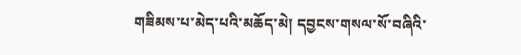གཟིམས་པ་མེད་པའི་མཆོད་མེ། དབྱངས་གསལ་སོ་བཞིའི་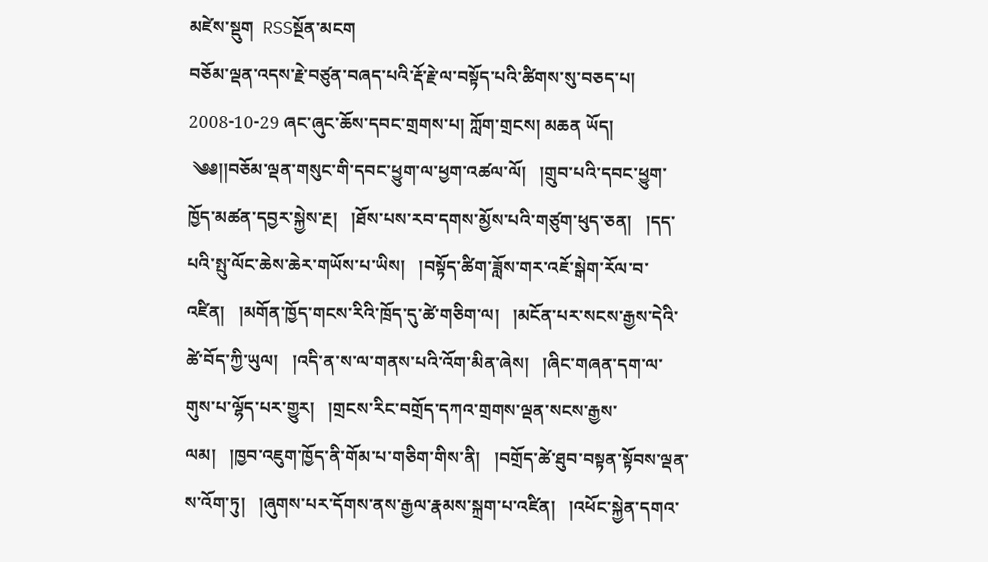མཛེས་སྡུག  RSSསྔོན་མངག
བཅོམ་ལྡན་འདས་རྗེ་བཙུན་བཞད་པའི་རྡོ་རྗེ་ལ་བསྟོད་པའི་ཚིགས་སུ་བཅད་པ།
2008-10-29 ཞང་ཞུང་ཆོས་དབང་གྲགས་པ། ཀློག་གྲངས། མཆན ཡོད།
 ༄༅།།བཅོམ་ལྡན་གསུང་གི་དབང་ཕྱུག་ལ་ཕྱག་འཚལ་ལོ།   །གྲུབ་པའི་དབང་ཕྱུག་ཁྱོད་མཚན་དབྱར་སྐྱེས་རྔ།   །ཐོས་པས་རབ་དགས་མྱོས་པའི་གཙུག་ཕུད་ཅན།   །དད་པའི་སྤུ་ལོང་ཆེས་ཆེར་གཡོས་པ་ཡིས།   །བསྟོད་ཚིག་ཟློས་གར་འཇོ་སྒེག་རོལ་བ་འཛིན།   །མགོན་ཁྱོད་གངས་རིའི་ཁྲོད་དུ་ཚེ་གཅིག་ལ།   །མངོན་པར་སངས་རྒྱས་དེའི་ཚེ་བོད་ཀྱི་ཡུལ།   །འདི་ན་ས་ལ་གནས་པའི་འོག་མིན་ཞེས།   །ཞིང་གཞན་དག་ལ་གུས་པ་ལྷོད་པར་གྱུར།   །གྲངས་རིང་བགྲོད་དཀའ་གྲགས་ལྡན་སངས་རྒྱས་ལམ།   །ཁྱབ་འཇུག་ཁྱོད་ནི་གོམ་པ་གཅིག་གིས་ནི།   །བགྲོད་ཚེ་ཐུབ་བསྟན་སྟོབས་ལྡན་ས་འོག་ཏུ།   །ཞུགས་པར་དོགས་ནས་རྒྱལ་རྣམས་སྐྲག་པ་འཛིན།   །འཕོང་སྐྱེན་དགའ་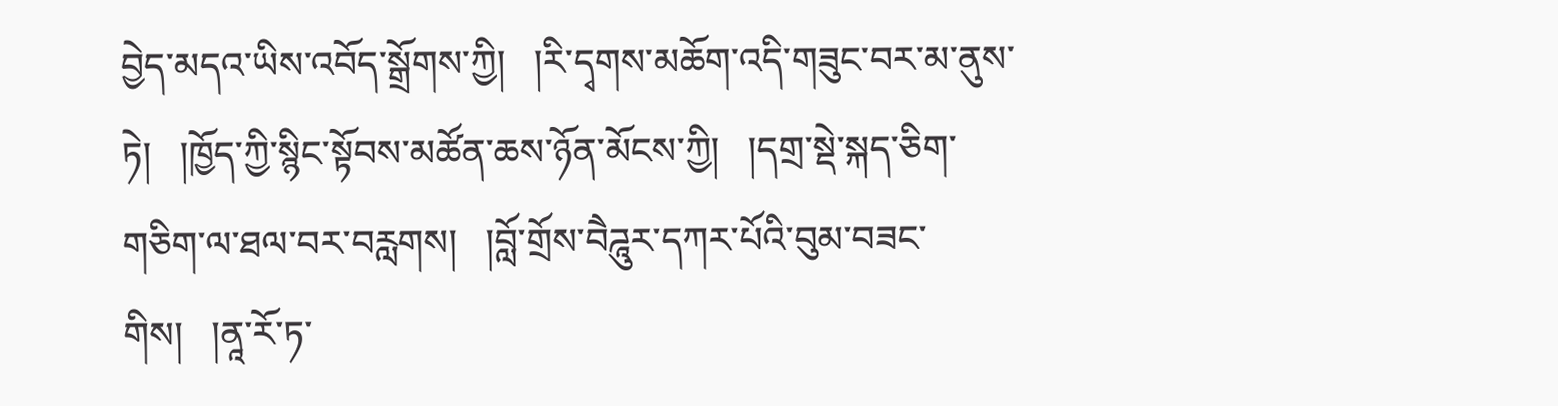བྱེད་མདའ་ཡིས་འབོད་སྒྲོགས་ཀྱི།   །རི་དྭགས་མཆོག་འདི་གཟུང་བར་མ་ནུས་ཏེ།   །ཁྱོད་ཀྱི་སྙིང་སྟོབས་མཚོན་ཆས་ཉོན་མོངས་ཀྱི།   །དགྲ་སྡེ་སྐད་ཅིག་གཅིག་ལ་ཐལ་བར་བརླགས།   །བློ་གྲོས་བཻཌཱུར་དཀར་པོའི་བུམ་བཟང་གིས།   །ནཱ་རོ་ཏ་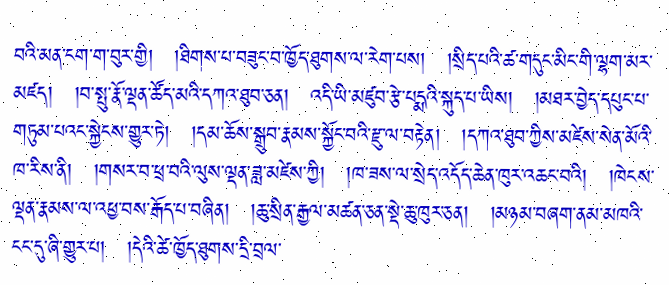བའི་མན་ངག་ག་བུར་གྱི།   །ཐིགས་པ་བཟུང་བ་ཁྱོད་ཐུགས་ལ་རེག་པས།   །སྲིད་པའི་ཚ་གདུང་མིང་གི་ལྷག་མར་མཛད།   །བ་སྤུ་རྣོ་ལྡན་ཚོད་མའི་དཀའ་ཐུབ་ཅན།   འདི་ཡི་མཛུབ་རྩེ་པདྨའི་སྐུད་པ་ཡིས།   །མཐར་བྱེད་དཔུང་པ་གཏུམ་པའང་སྐྱེངས་གྱུར་ཏེ།   །དམ་ཆོས་སྒྲུབ་རྣམས་སྐྱོང་བའི་རྫུ་ལ་བརྟེན།   །དཀའ་ཐུབ་ཀྱིས་མཛེས་སེན་མོའི་ཁ་རིས་ནི།   །གསར་བ་ཕྲ་བའི་ལུས་ལྡན་ཟླ་མཛེས་ཀྱི།   །ཁ་ཟས་ལ་སྲེད་འདོད་ཆེན་ཁུར་འཆང་བའི།   །ཁེངས་ལྡན་རྣམས་ལ་འཕྱ་བས་རྒོད་པ་བཞིན།   །ཆུ་སྲིན་རྒྱལ་མཚན་ཅན་སྡེ་ཆུ་ཁུར་ཅན།   །མཉམ་བཞག་ནམ་མཁའི་ངང་དུ་ཞི་གྱུར་པ།   །དེའི་ཚེ་ཁྱོད་ཐུགས་དྲི་བྲལ་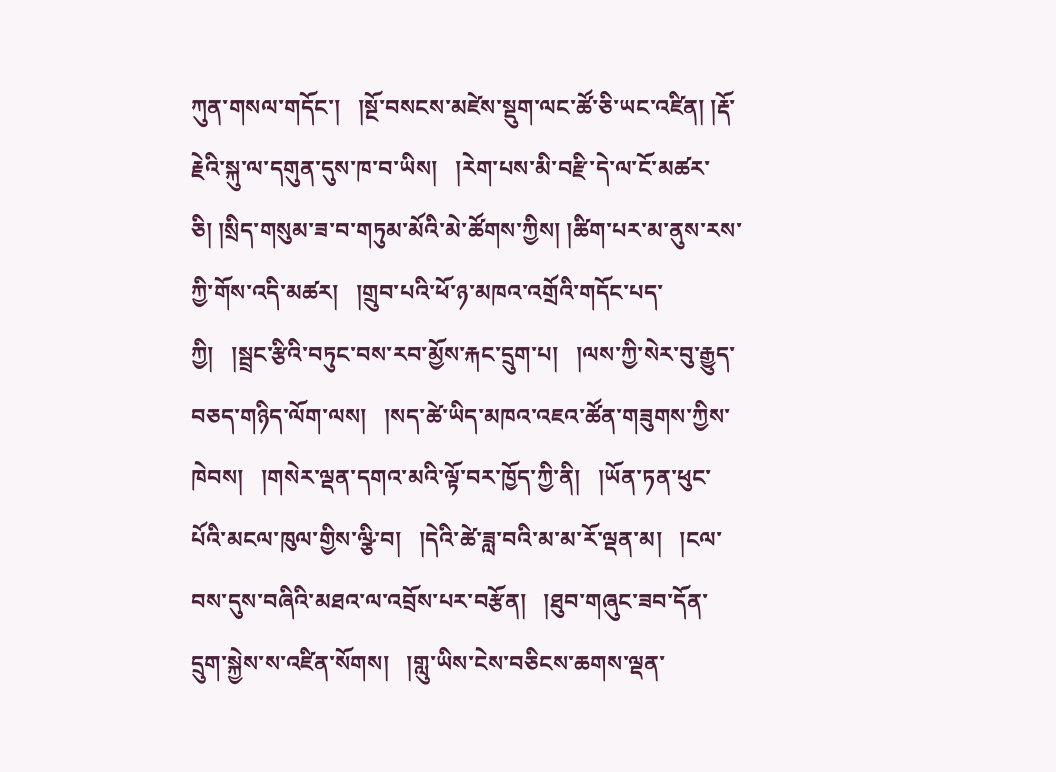ཀུན་གསལ་གདོང་།   །སྔོ་བསངས་མཛེས་སྡུག་ལང་ཚོ་ཅི་ཡང་འཛིན། །རྡོ་རྗེའི་སྐུ་ལ་དགུན་དུས་ཁ་བ་ཡིས།   །རེག་པས་མི་བརྫི་དེ་ལ་ངོ་མཚར་ཅི། །སྲིད་གསུམ་ཟ་བ་གཏུམ་མོའི་མེ་ཚོགས་ཀྱིས། །ཚིག་པར་མ་ནུས་རས་ཀྱི་གོས་འདི་མཚར།   །གྲུབ་པའི་ཕོ་ཉ་མཁའ་འགྲོའི་གདོང་པད་ཀྱི།   །སྦྲང་རྩིའི་བཏུང་བས་རབ་མྱོས་རྐང་དྲུག་པ།   །ལས་ཀྱི་སེར་བུ་རྒྱུད་བཅད་གཉིད་ལོག་ལས།   །སད་ཚེ་ཡིད་མཁའ་འཇའ་ཚོན་གཟུགས་ཀྱིས་ཁེབས།   །གསེར་ལྡན་དགའ་མའི་ལྟོ་བར་ཁྱོད་ཀྱི་ནི།   །ཡོན་ཏན་ཕུང་པོའི་མངལ་ཁུལ་གྱིས་ལྩི་བ།   །དེའི་ཚེ་ཟླ་བའི་མ་མ་རོ་ལྡན་མ།   །ངལ་བས་དུས་བཞིའི་མཐའ་ལ་འབྲོས་པར་བརྩོན།   །ཐུབ་གཞུང་ཟབ་དོན་དྲུག་སྐྱེས་ས་འཛིན་སོགས།   །གླུ་ཡིས་ངེས་བཅིངས་ཆགས་ལྡན་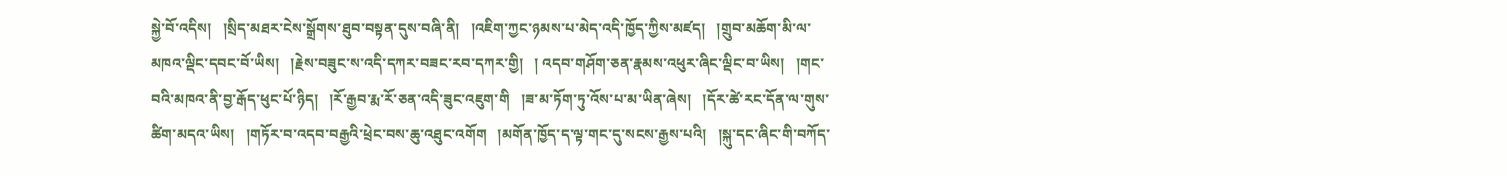སྐྱེ་བོ་འདིས།   །སྲིད་མཐར་ངེས་སྒྲོགས་ཐུབ་བསྟན་དུས་བཞི་ནི།   །འཇིག་ཀྱང་ཉམས་པ་མེད་འདི་ཁྱོད་ཀྱིས་མཛད།   །གྲུབ་མཆོག་མི་ལ་མཁའ་ལྡིང་དབང་བོ་ཡིས།   །རྗེས་བཟུང་ས་འདི་དཀར་བཟང་རབ་དཀར་གྱི།   ། འདབ་གཤོག་ཅན་རྣམས་འཕུར་ཞིང་ལྡིང་བ་ཡིས།   །གང་བའི་མཁའ་ནི་བྱ་རྒོད་ཕུང་པོ་ཉིད།   །རོ་རྒྱབ་རྨ་རོ་ཅན་འདི་ཟུང་འཇུག་གི   །ཟ་མ་ཏོག་ཏུ་འོས་པ་མ་ཡིན་ཞེས།   །དོར་ཚེ་རང་དོན་ལ་གུས་ཚིག་མདའ་ཡིས།   །གཏོར་བ་འདབ་བརྒྱའི་ཕྲེང་བས་ཆུ་འཐུང་འགོག   །མགོན་ཁྱོད་ད་ལྟ་གང་དུ་སངས་རྒྱས་པའི།   །སྐུ་དང་ཞིང་གི་བཀོད་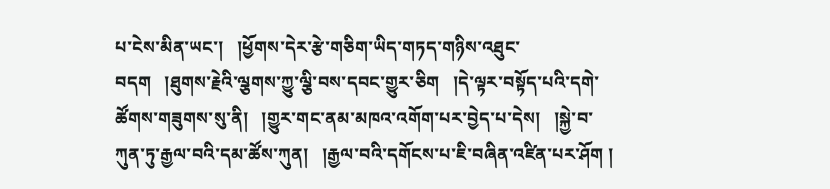པ་ངེས་མིན་ཡང་།   །ཕྱོགས་དེར་རྩེ་གཅིག་ཡིད་གཏད་གཉིས་འཐུང་བདག   །ཐུགས་རྗེའི་ལྕགས་ཀྱུ་ལྕི་བས་དབང་གྱུར་ཅིག   །དེ་ལྟར་བསྟོད་པའི་དགེ་ཚོགས་གཟུགས་སུ་ནི།   །གྱུར་གང་ནམ་མཁའ་འགོག་པར་བྱེད་པ་དེས།   །སྐྱེ་བ་ཀུན་ཏུ་རྒྱལ་བའི་དམ་ཚོས་ཀུན།   །རྒྱལ་བའི་དགོངས་པ་ཇི་བཞིན་འཛིན་པར་ཤོག །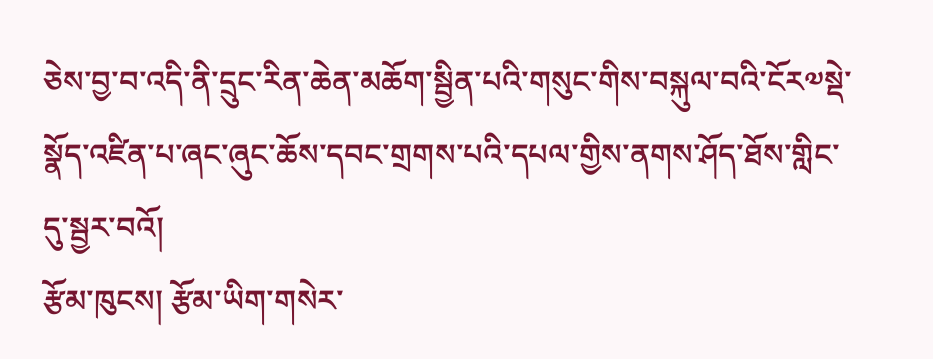ཅེས་བྱ་བ་འདི་ནི་དྲུང་རིན་ཆེན་མཆོག་སྦྱིན་པའི་གསུང་གིས་བསྐུལ་བའི་ངོར༧སྡེ་སྣོད་འཛིན་པ་ཞང་ཞུང་ཆོས་དབང་གྲགས་པའི་དཔལ་གྱིས་ནགས་ཤོད་ཐོས་གླིང་དུ་སྦྱར་བའོ།
རྩོམ་ཁུངས། རྩོམ་ཡིག་གསེར་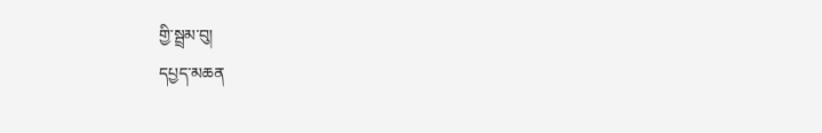གྱི་སྦྲམ་བུ།
དཔྱད་མཆན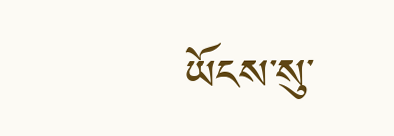ཡོངས་སུ་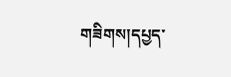གཟིགས།དཔྱད་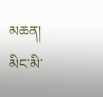མཆན།
མིང་མི་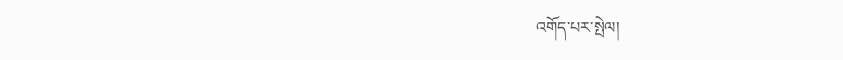འགོད་པར་སྤེལ།